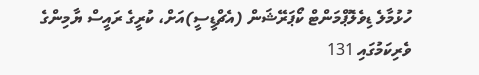ހުޅުމާލެ ޑިވެލޮޕްމަންޓް ކޯޕަރޭޝަން (އެޗްޑީސީ)އަށް، ކުރީގެ ރައީސް ޔާމިންގެ ވެރިކަމުގައި 131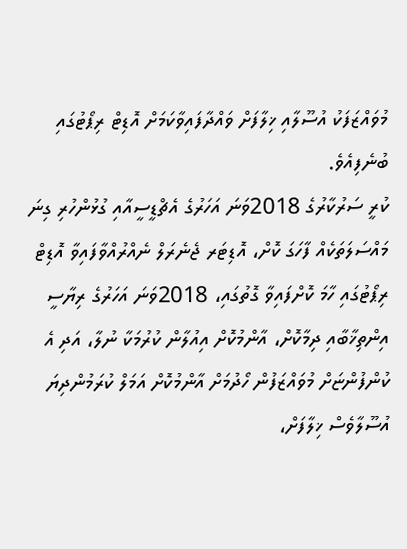މުވައްޒަފަކު އުސޫލާއި ޚިލާފަށް ވައްދާފައިވާކަމަށް އޮޑިޓް ރިޕޯޓުގައި ބުނެފިއެވެ.
ކުރީ ސަރުކާރުގެ 2018ވަނަ އަހަރުގެ އެޗްޑީސީއާއި ގުޅުންހުރި ގިނަ މައްސަލަތަކެއް ފާހަގަ ކޮށް، އޮޑިޓަރ ޖެނެރަލް ނެއްރުއްވާފައިވާ އޮޑިޓް ރިޕޯޓުގައި ހާމަ ކޮށްފައިވާ ގޮތުގައި، 2018ވަނަ އަހަރުގެ ރިޔާސީ އިންތިޚާބާއި ދިމާކޮށް، އާންމުކޮށް އިއުލާން ކުރުމަކާ ނުލާ، އަދި އެ ކުންފުންޏަށް މުވައްޒަފުން ހޯދުމަށް އާންމުކޮށް އަމަލް ކުރަމުންދިޔަ އުސޫލާވެސް ޚިލާފަށް،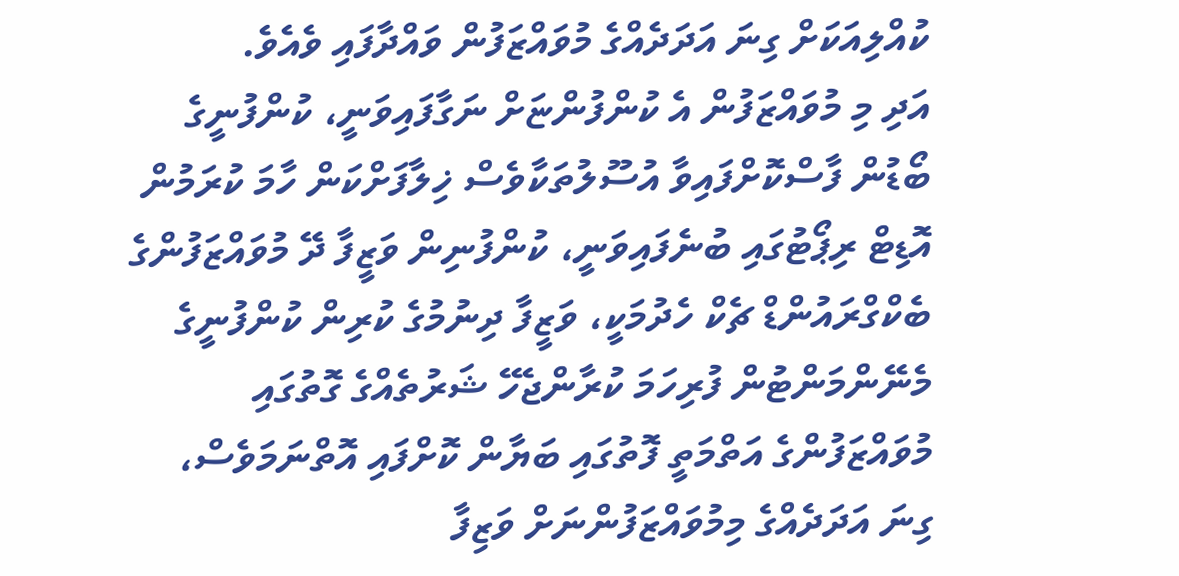ކުއްލިއަކަށް ގިނަ އަދަދެއްގެ މުވައްޒަފުން ވައްދާފައި ވެއެވެ.
އަދި މި މުވައްޒަފުން އެ ކުންފުންޏަށް ނަގާފައިވަނީ، ކުންފުނީގެ ބޯޑުން ފާސްކޮށްފައިވާ އުސޫލުތަކާވެސް ޚިލާފަށްކަން ހާމަ ކުރަމުން އޮޑިޓް ރިޕޯޓުގައި ބުނެފައިވަނީ، ކުންފުނިން ވަޒީފާ ދޭ މުވައްޒަފުންގެ ބެކްގްރައުންޑް ޗެކް ހެދުމަކީ، ވަޒީފާ ދިނުމުގެ ކުރިން ކުންފުނީގެ މެނޭންމަންޓުން ފުރިހަމަ ކުރާންޖެހޭ ޝަރުތެއްގެ ގޮތުގައި މުވައްޒަފުންގެ އަތްމަތީ ފޮތުގައި ބަޔާން ކޮށްފައި އޮތްނަމަވެސް، ގިނަ އަދަދެއްގެ މިމުވައްޒަފުންނަށް ވަޒިފާ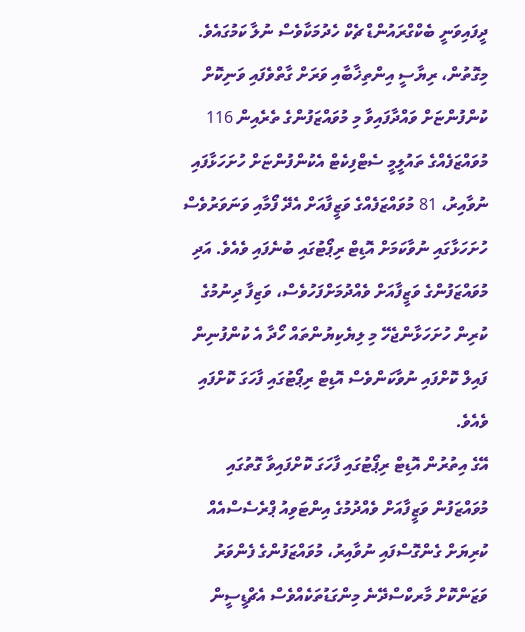ދީފައިވަނީ ބެކްގްރައުންޑް ޗެކް ހެދުމަކާވެސް ނުލާ ކަމުގައެވެ.
މިގޮތުން، ރިޔާސީ އިންތިޚާބާއި ވަރަށް ގާތްވެފައި ވަނިކޮށް ކުންފުންޏަށް ވައްދާފައިވާ މި މުވައްޒަފުންގެ ތެރެއިން 116 މުވައްޒަފެއްގެ ތައުލީމީ ސެޓްފިކެޓް އެކުންފުންޏަށް ހުށަހަޅާފައި ނުވާއިރު، 81 މުވައްޒަފެއްގެ ވަޒީފާއަށް އެދޭ ފޯމާއި ވަނަވަރުވެސް ހުށަހަޅާގައި ނުވާކަމަށް އޮޑިޓް ރިޕޯޓުގައި ބުނެފައި ވެއެވެ. އަދި މުވައްޒަފުންގެ ވަޒީފާއަށް ވެއްދުމަށްފަހުވެސް، ވަޒިފާ ދިނުމުގެ ކުރިން ހުށަހަޅާންޖެހޭ މި ލިޔެކިޔުންތައް ހޯދާ އެ ކުންފުނިން ފައިލް ކޮށްފައި ނުވާކަންވެސް އޮޑިޓް ރިޕޯޓުގައި ފާހަގަ ކޮށްފައި ވެއެވެ.
އޭގެ އިތުރުން އޮޑިޓް ރިޕޯޓުގައި ފާހަގަ ކޮށްފައިވާ ގޮތުގައި މުވައްޒަފުން ވަޒީފާއަށް ވެއްދުމުގެ އިންޓަވިއު ޕްރެސެސްއެއް ކުރިޔަށް ގެންގޮސްފައި ނުވާއިރު، މުވައްޒަފުންގެ ފެންވަރު ވަޒަންކޮށް މާރކްސްދޭނެ މިންގަޑުތަކެއްވެސް އެޗްޑީސީން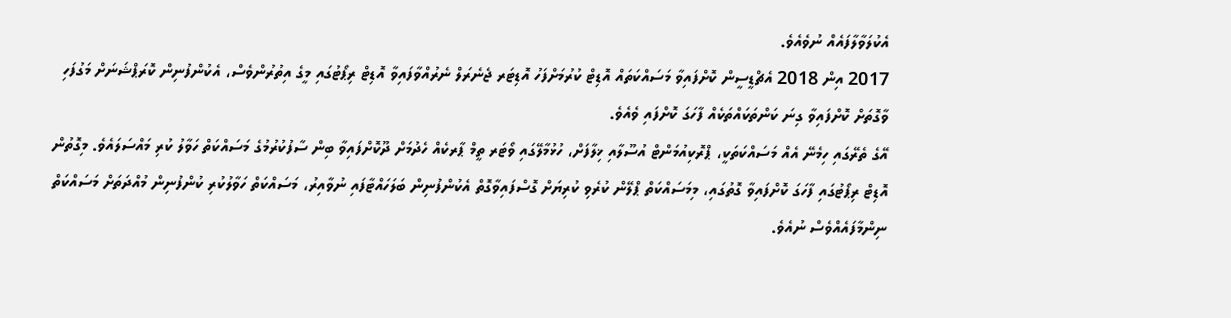އެކުލަވާލާފައެއް ނުވެއެވެ.
2017 އިން 2018 އެޗްޑީސީން ކޮށްފައިވާ މަސައްކަތައް އޮޑިޓް ކުރުމަށްފަހު އޮޑިޓަރ ޖެނެރަލް ނެރުއްވާފައިވާ އޮޑިޓް ރިޕޯޓުގައި މީގެ އިތުރުންވެސް، އެކުންފުނިން ކޮރަޕްޝަނަށް މަގުފަހި ވާގޮތަށް ކޮށްފައިވާ ގިނަ ކަންތަކައްތަކެއް ފާހަގަ ކޮށްފައި ވެއެވެ.
އޭގެ ތެރޭގައި ހިމެނޭ އެއް މަސައްކަތަކީ، ޕްރޮކިއުމަންޓް އުސޫލާއި ޚިލާފަށް، ހުޅުމާލޭގައި ވޯޓަރ ތީމް ޕާރކެއް ހެދުމަށް ދޫކޮށްފައިވާ ބިން ސާފުކުރުމުގެ މަސައްކަތް ހަވާލު ކުރި މައްސަލައެވެ. މިގޮތުން އޮޑިޓް ރިޕޯޓުގައި ފާހަގަ ކޮށްފައިވާ ގޮތުގައި، މިމަސައްކަތް ޕްލޭން ކުރެވި ކުރިޔަށް ގޮސްފައިވާގޮތް އެކުންފުނިން ބަލަހައްޓާފައި ނުވާއިރު، މަސައްކަތް ހަވާލުކުރި ކުންފުނިން މުއްދަތަށް މަސައްކަތް ނިންމާފައެއްވެސް ނުއެވެ.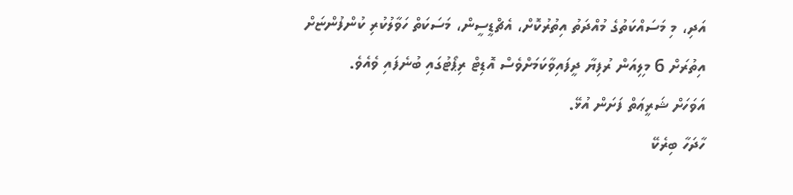އަދި، މި މަސައްކަތުގެ މުއްދަތު އިތުރުކޮށް، އެޗްޑީސީން، މަސަކަތް ހަވާލުކުރި ކުންފުންޏަށް އިތުރަށް 6 މިލިއަން ރުފިޔާ ދީފައިވާކަމަށްވެސް އޮޑިޓް ރިޕޯޓުގައި ބުނެފައި ވެއެވެ.
އަވަހަށް ޝަރީޢަތް ފަށަން އުޅޭ.
ހާދަހާ ބިރެކޭ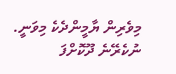މިވެރިން ޔާމީންދެކެ މިވަނީ.
ނުކެރޭނެ ދޫކޮށްފަ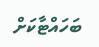ބަހައްޓާކަށް